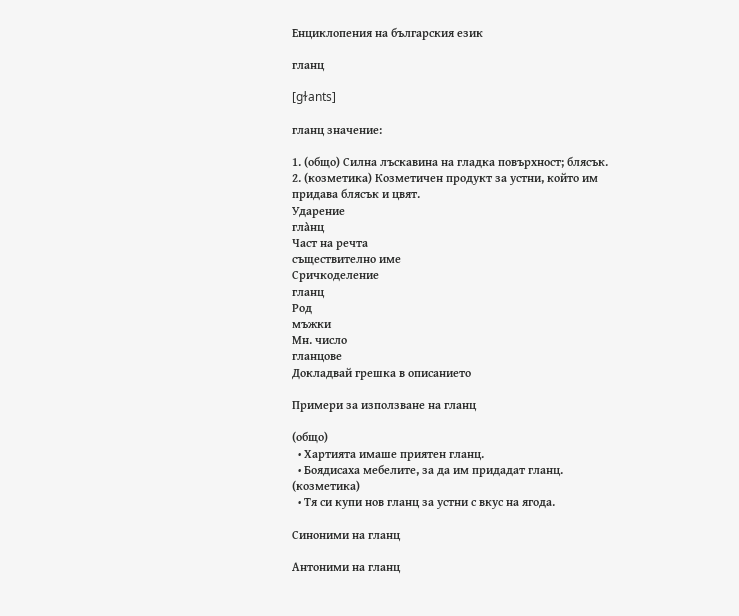Енциклопения на българския език

гланц

[ɡɫants]

гланц значение:

1. (общо) Силна лъскавина на гладка повърхност; блясък.
2. (козметика) Козметичен продукт за устни, който им придава блясък и цвят.
Ударение
гла̀нц
Част на речта
съществително име
Сричкоделение
гланц
Род
мъжки
Мн. число
гланцове
Докладвай грешка в описанието

Примери за използване на гланц

(общо)
  • Хартията имаше приятен гланц.
  • Боядисаха мебелите, за да им придадат гланц.
(козметика)
  • Тя си купи нов гланц за устни с вкус на ягода.

Синоними на гланц

Антоними на гланц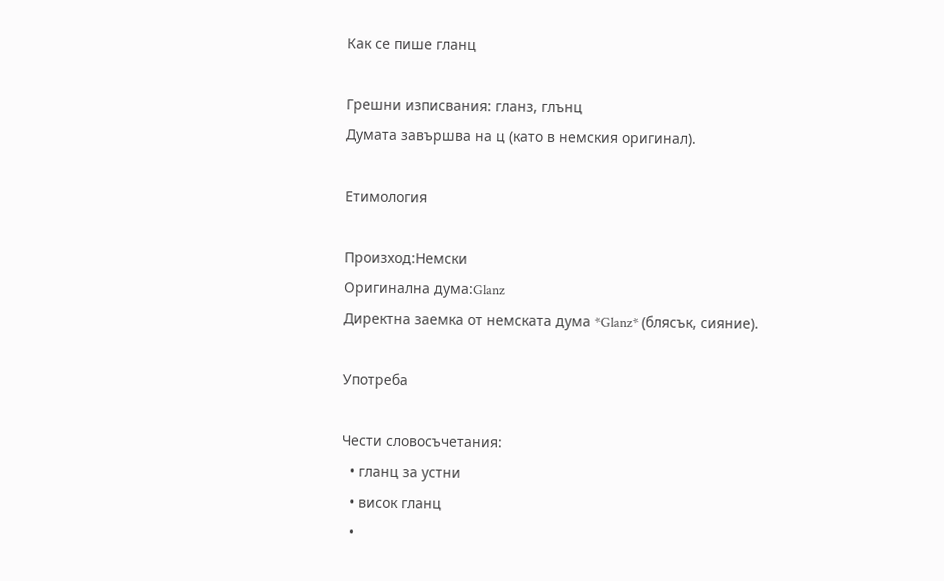Как се пише гланц

Грешни изписвания: гланз, глънц
Думата завършва на ц (като в немския оригинал).

Етимология

Произход:Немски
Оригинална дума:Glanz
Директна заемка от немската дума *Glanz* (блясък, сияние).

Употреба

Чести словосъчетания:
  • гланц за устни
  • висок гланц
  •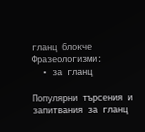гланц блокче
Фразеологизми:
  • за гланц

Популярни търсения и запитвания за гланц